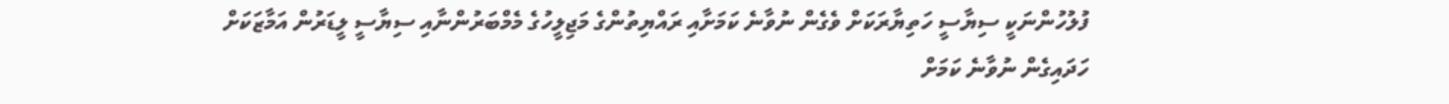ފުލުހުންނަކީ ސިޔާސީ ހަތިޔާރަކަށް ވެގެން ނުވާނެ ކަމަށާއި ރައްޔިތުންގެ މަޖިލީހުގެ މެމްބަރުންނާއި ސިޔާސީ ލީޑަރުން އަމާޒަކަށް ހަދައިގެން ނުވާނެ ކަމަށް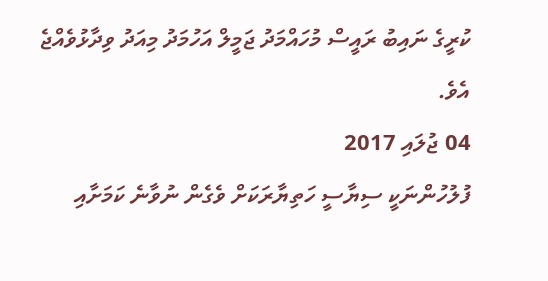ކުރީގެ ނައިބު ރައީސް މުހައްމަދު ޖަމީލް އަހުމަދު މިއަދު ވިދާޅުވެއްޖެ އެވެ.
04 ޖުލައި 2017
ފުލުހުންނަކީ ސިޔާސީ ހަތިޔާރަކަށް ވެގެން ނުވާނެ ކަމަށާއި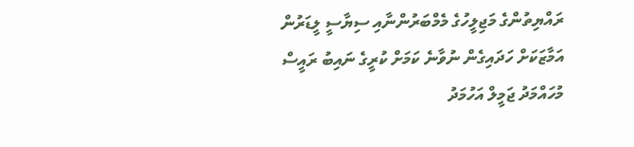ރައްޔިތުންގެ މަޖިލީހުގެ މެމްބަރުންނާއި ސިޔާސީ ލީޑަރުން އަމާޒަކަށް ހަދައިގެން ނުވާނެ ކަމަށް ކުރީގެ ނައިބު ރައީސް މުހައްމަދު ޖަމީލް އަހުމަދު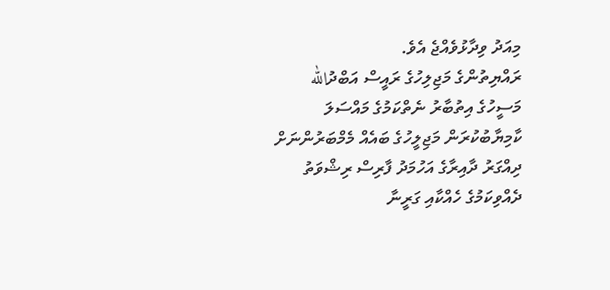މިއަދު ވިދާޅުވެއްޖެ އެވެ.
ރައްޔިތުންގެ މަޖިލިހުގެ ރައީސް އަބްދުالله މަސީހުގެ އިތުބާރު ނެތްކަމުގެ މައްސަލަ ކާމިޔާބުކުރަން މަޖިލީހުގެ ބައެއް މެމްބަރުންނަށް ދިއްގަރު ދާއިރާގެ އަހުމަދު ފާރިސް ރިޝްވަތު ދެއްވިކަމުގެ ހެއްކާއި ގަރީނާ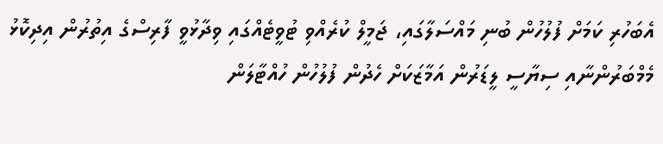އެބަހުރި ކަމަށް ފުލުހުން ބުނި މައްސަލާގައި، ޖަމީލް ކުރެއްވި ޓުވީޓެއްގައި ވިދާޅުވީ ފާރިސްގެ އިތުރުން އިދިކޮޅު މެމްބަރުންނާއި ސިޔާސީ ލީޑަރުން އަމާޒަކަށް ހެދުން ފުލުހުން ހުއްޓާލަން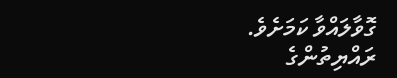ގޮވާލައްވާ ކަމަށެވެ.
ރައްޔިތުންގެ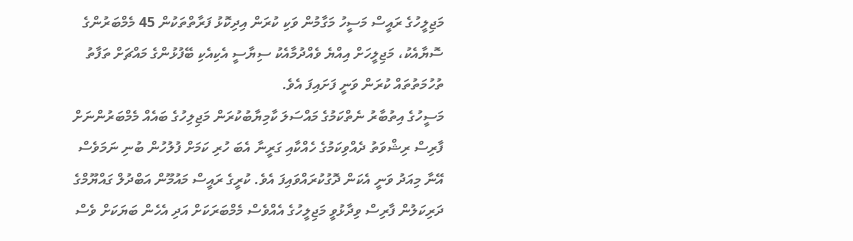މަޖިލީހުގެ ރައީސް މަސީހު މަގާމުން ވަކި ކުރަން އިދިކޮޅު ފަރާތްތަކުން 45 މެމްބަރުންގެ ސޮޔާއެކު، މަޖިލީހަށް އިއްޔެ ވެއްދުމާއެކު ސިޔާސީ އެކިއެކި ބޭފުޅުންގެ މައްޗަށް ތަފާތު ތުހުމަތުތައް ކުރަން ވަނީ ފަށައިފަ އެވެ.
މަސީހުގެ އިތުބާރު ނެތްކަމުގެ މައްސަލަ ކާމިޔާބުކުރަން މަޖިލިހުގެ ބައެއް މެމްބަރުންނަށް ފާރިސް ރިޝްވަތު ދެއްވިކަމުގެ ހެއްކާއި ގަރީނާ އެބަ ހުރި ކަމަށް ފުލުހުން ބުނި ނަމަވެސް އޭނާ މިއަދު ވަނީ އެކަން ދޮގުކުރައްވައިފަ އެވެ. ކުރީގެ ރައީސް މައުމޫން އަބްދުލް ގައްޔޫމްގެ ދަރިކަލުން ފާރިސް ވިދާޅުވީ މަޖިލީހުގެ އެއްވެސް މެމްބަރަކަށް އަދި އެހެން ބަޔަކަށް ވެސް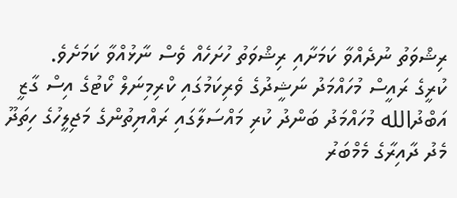ރިޝްވަތު ނުދެއްވާ ކަމަށާއި ރިޝްވަތު ހުށަހެއް ވެސް ނާޅުއްވާ ކަމަށެވެ.
ކުރީގެ ރައީސް މުހައްމަދު ނަޝީދުގެ ވެރިކަމުގައި ކްރިމިނަލް ކޯޓުގެ އިސް ގާޒީ އަބްދުالله މުހައްމަދު ބަންދު ކުރި މައްސަލާގައި ރައްޔިތުންގެ މަޖިލީހުގެ ހިތަދޫ މެދު ދާއިރާގެ މެމްބަރު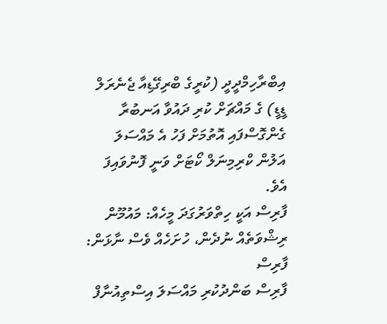އިބްރާހިމްދީދީ (ކުރީގެ ބްރިގޭޑިއާ ޖެނެރަލް ޑީޑީ) ގެ މައްޗަށް ކުރި ދައުވާ އަނބުރާ ގެންގޮސްފައި އޮތުމަށް ފަހު އެ މައްސަލަ އަލުން ކްރިމިނަލް ކޯޓަށް ވަނީ ފޮނުވައިފަ އެވެ.
ފާރިސް އަކީ ހިތްވަރުގަދަ މީހެއް: މައުމޫން
ރިޝްވަތެއް ނުދެން، ހުށަހެއް ވެސް ނާޅަން: ފާރިސް
ފާރިސް ބަންދުކުރި މައްސަލަ އިސްތިއުނާފް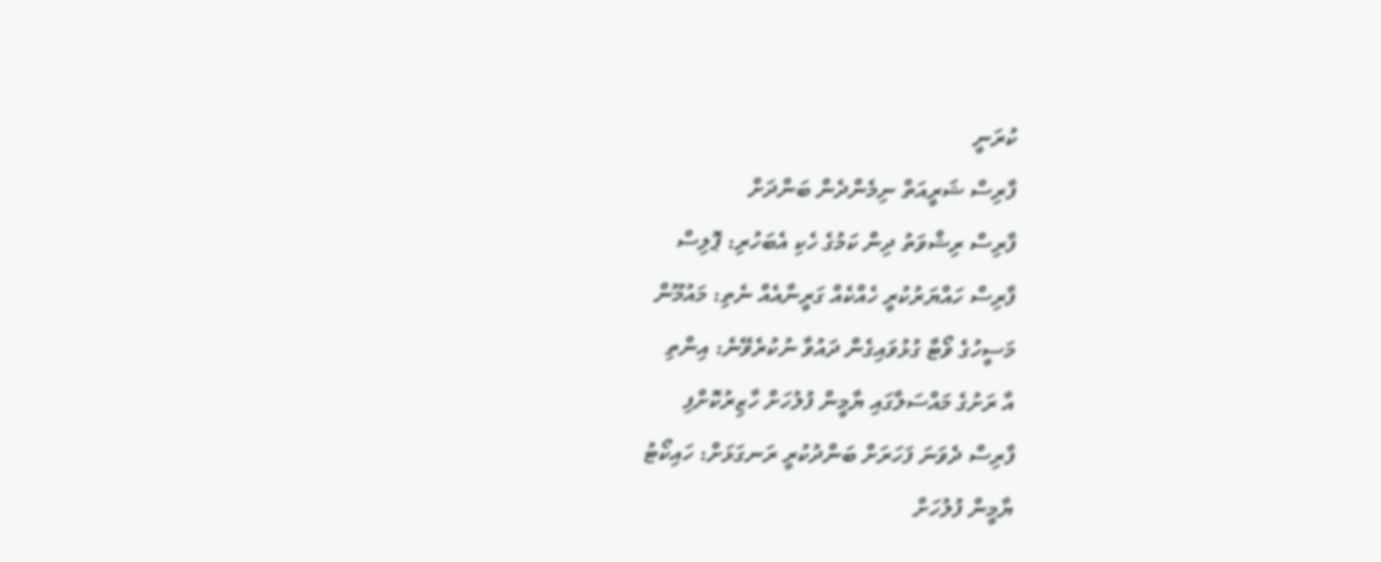ކުރަނީ
ފާރިސް ޝަރީއަތް ނިމެންދެން ބަންދަށް
ފާރިސް ރިޝްވަތު ދިން ކަމުގެ ހެކި އެބަހުރި: ޕޮލިސް
ފާރިސް ހައްޔަރުކުރީ ހެއްކެއް ގަރީނާއެއް ނެތި: މައުމޫން
މަސީހުގެ ވޯޓާ ގުޅުވައިގެން ދައުވާ ނުކުރެވޭނެ: އިންތި
އާ ރަށުގެ މައްސަލާގައި ޔާމީން ފުލުހަށް ހާޒިރުކޮށްފި
ފާރިސް ދެވަނަ ފަހަރަށް ބަންދުކުރީ ރަނގަޅަށް: ހައިކޯޓު
ޔާމީން ފުލުހަށް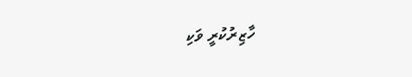ހާޒިރުކުރީ ވަކި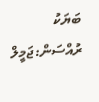ބަޔަކު ރުއްސަން:ޖަމީލް